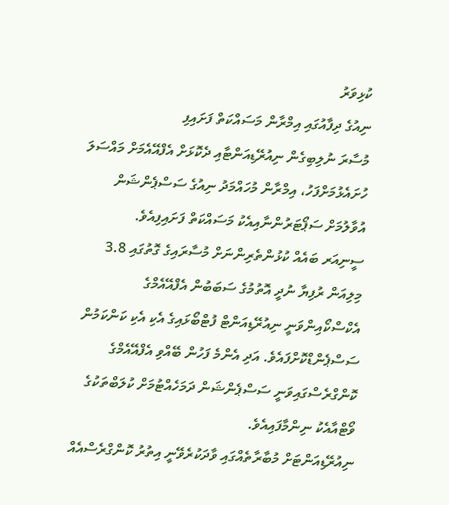ކުޅިވަރު
ނިއުގެ ދިފާއުގައި އިމްރާން މަސައްކަތް ފަށައިފި
މުސާރަ ނުލިބިގެން ނިއުރޭޑިއަންޓާއި ދެކޮޅަށް އެފްއޭއެމަށް މައްސަލަ ހުށައެޅުމަށްފަހު، އިމްރާން މުހައްމަދު ނިއުގެ ސަސްޕެންޝަން އުވާލުމަށް ސަޕޯޓަރުންނާއިއެކު މަސައްކަތް ފަށައިފިއެވެ.
ސީނިއަރ ބައެއް ކުޅުންތެރިންނަށް މުސާރައިގެ ގޮތުގައި 3.8 މިލިއަން ރުފިޔާ ނުދީ އޮތުމުގެ ސަބަބުން އެފްއޭއެމްގެ އެކްސްކޯއިންވަނީ ނިއުރޭޑިއަންޓް ފުޓްބޯޅައިގެ އެކި އެކި ކަންކަމުން ސަސްޕެންޑްކޮށްފައެވެ. އަދި އެންމެ ފަހުން ބޭއްވި އެފްއޭއެމްގެ ކޮންގްރެސްގައިވަނީ ސަސްޕެންޝަން ދަމަހެއްޓުމަށް ކުލަބްތަކުގެ ވޯޓްއާއެކު ނިންމާފައިއެވެ.
ނިއުރޭޑިއަންޓަށް މުބާރާތެއްގައި ވާދަކުރެވޭނީ އިތުރު ކޮންގްރެސްއެއް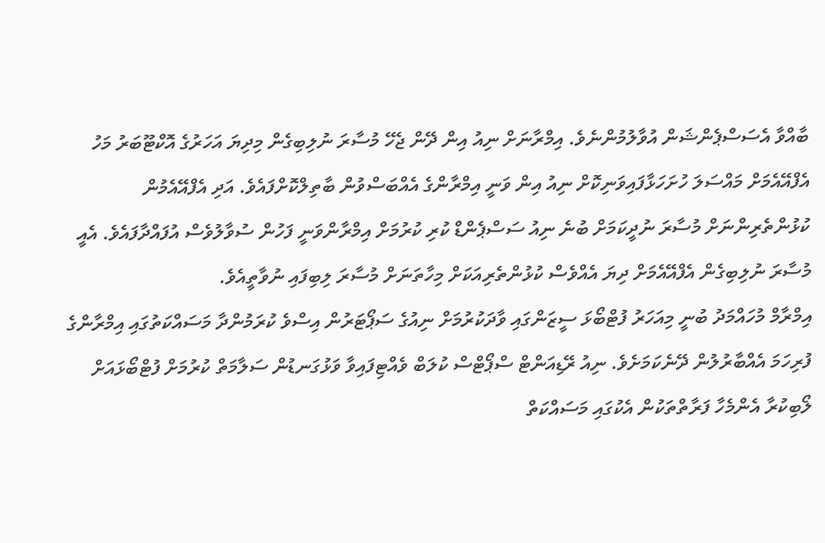ބާއްވާ އެސަސްޕެންޝަން އުވާލުމުންނެވެ. އިމްރާނަށް ނިއު އިން ދޭން ޖެހޭ މުސާރަ ނުލިބިގެން މިދިޔަ އަހަރުގެ އޮކްޓޫބަރު މަހު އެފްއޭއެމަށް މައްސަލަ ހުށަހަޅާފައިވަނިކޮށް ނިއު އިން ވަނީ އިމްރާންގެ އެއްބަސްވުން ބާތިލްކޮށްފައެވެ. އަދި އެފްއޭއެމުން ކުޅުންތެރިންނަށް މުސާރަ ނުދީކަމަށް ބުނެ ނިއު ސަސްޕެންޑް ކުރި ކުރުމަށް އިމްރާންވަނީ ފަހުން ސުވާލުވެސް އުފައްދާފައެވެ. އެއީ މުސާރަ ނުލިބިގެން އެފްއޭއެމަށް ދިޔަ އެއްވެސް ކުޅުންތެރިއަކަށް މިހާތަނަށް މުސާރަ ލިބިފައި ނުވާތީއެވެ.
އިމްރާމް މުހައްމަދު ބުނީ މިއަހަރު ފުޓްބޯޅަ ސީޒަންގައި ވާދަކުރުމަށް ނިއުގެ ސަޕޯޓަރުން އިސްވެ ކުރަމުންދާ މަސައްކަތުގައި އިމްރާންގެ ފުރިހަމަ އެއްބާރުލުން ދޭނެކަމަށެވެ. ނިއު ރޭޑިއަންޓް ސްޕޯޓްސް ކުލަބް ވެއްޓިފައިވާ ވަޅުގަނޑުން ސަލާމަތް ކުރުމަށް ފުޓްބޯޅައަށް ލޯބިކުރާ އެންމެހާ ފަރާތްތަކުން އެކުގައި މަސައްކަތް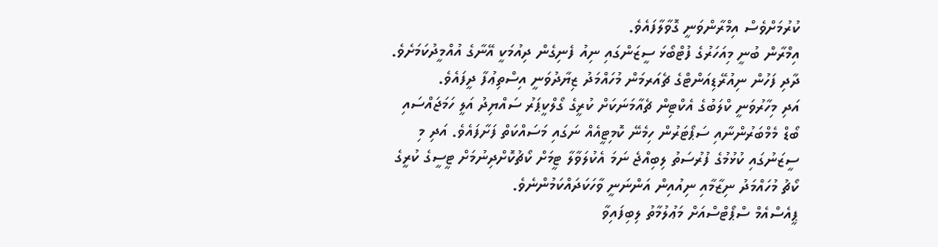ކުރުމަށްވެސް އިމްރާންވަނީ ގޮވާލާފައެވެ.
އިމްރާން ބުނީ މިއަހަރުގެ ފުޓްބޯޅަ ސީޒަންގައި ނިއު ފެނިގެން ދިއުމަކީ އޭނާގެ އުއްމީދުކަމަށެވެ. ދާދި ފަހުން ނިއުރޭޑިއަންޓްގެ ޗެއަރމަން މުހައްމަދު ޒިޔާދުވަނީ އިސްތިޢުފާ ދީފައެވެ.
އަދި މިހާރުވަނީ ކްލަބުގެ އެކްޓިން ޗެއާމަނަކަށް ކުރީގެ ގޯލްކީޕަރު ސައްޔިދު އަލީ ހަމަޖައްސައި ބޯޑް މެމްބަރުންނާއި ސަޕޯޓަރުން ހިމެނޭ ކޮމިޓީއެއް ނަގައި މަސައްކަތް ފަށާފައެވެ. އަދި މި ސީޒަނުގައި ކުޅުމުގެ ފުރުސަތު ލިބިއްޖެ ނަމަ އެކުލަވާލާ ޓީމަށް ކޯޗުކޮށްދިނުމަށް ޓީސީގެ ކުރީގެ ކޯޗު މުހައްމަދު ނިޒާމާއި ނިއުއިން އަންނަނީ ވާހަކަދައްކަމުންނެވެ.
ޕީއެސްއެމް ސްޕޯޓްސްއަށް މަޢުލުމާތު ލިބިފައިވާ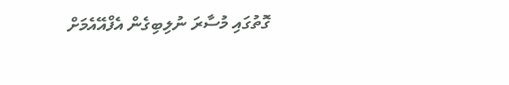ގޮތުގައި މުސާރަ ނުލިބިގެން އެފްއޭއެމަށް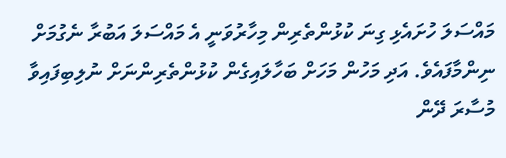މައްސަލަ ހުށައެޅި ގިނަ ކުޅުންތެރިން މިހާރުވަނީ އެ މައްސަލަ އަބުރާ ނެގުމަށް ނިންމާފައެވެ. އަދި މަހުން މަހަށް ބަހާލައިގެން ކުޅުންތެރިންނަށް ނުލިބިފައިވާ މުސާރަ ދޭން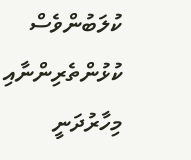ކުލަބުންވެސް ކުޅުންތެރިންނާއި މިހާރުދަނީ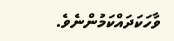ވާހަކަދައްކަމުންނެވެ.